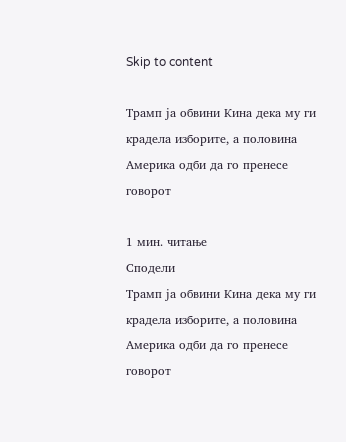Skip to content

Трамп ја обвини Кина дека му ги крадела изборите, а половина Америка одби да го пренесе говорот

1 мин. читање
Сподели
Трамп ја обвини Кина дека му ги крадела изборите, а половина Америка одби да го пренесе говорот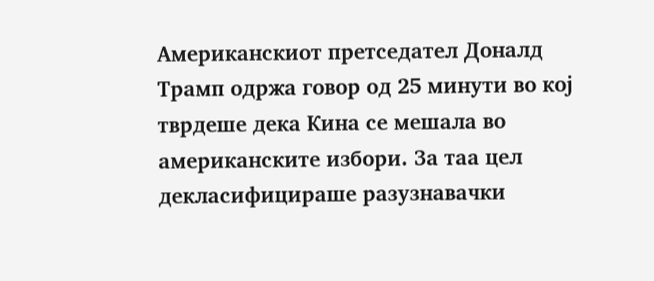Американскиот претседател Доналд Трамп одржа говор од 25 минути во кој тврдеше дека Кина се мешала во американските избори. За таа цел декласифицираше разузнавачки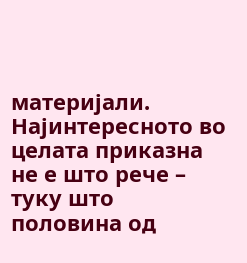материјали. Најинтересното во целата приказна не е што рече – туку што половина од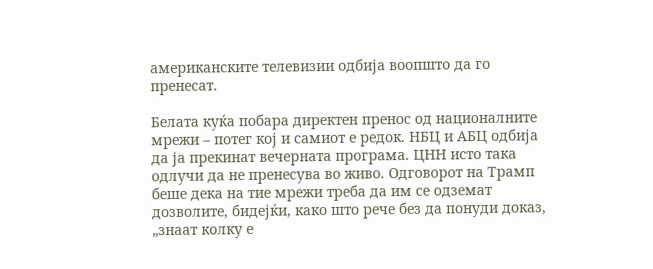американските телевизии одбија воопшто да го пренесат.

Белата куќа побара директен пренос од националните мрежи – потег кој и самиот е редок. НБЦ и АБЦ одбија да ја прекинат вечерната програма. ЦНН исто така одлучи да не пренесува во живо. Одговорот на Трамп беше дека на тие мрежи треба да им се одземат дозволите, бидејќи, како што рече без да понуди доказ, „знаат колку е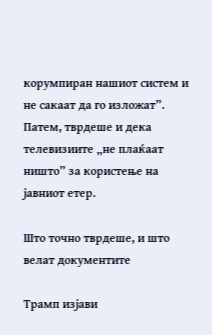корумпиран нашиот систем и не сакаат да го изложат”. Патем, тврдеше и дека телевизиите „не плаќаат ништо” за користење на јавниот етер.

Што точно тврдеше, и што велат документите

Трамп изјави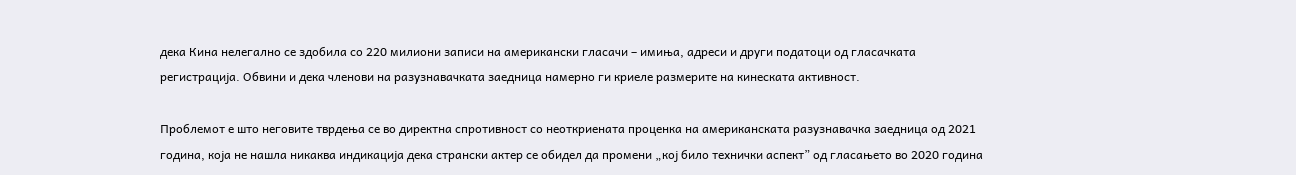дека Кина нелегално се здобила со 220 милиони записи на американски гласачи – имиња, адреси и други податоци од гласачката регистрација. Обвини и дека членови на разузнавачката заедница намерно ги криеле размерите на кинеската активност.

Проблемот е што неговите тврдења се во директна спротивност со неоткриената проценка на американската разузнавачка заедница од 2021 година, која не нашла никаква индикација дека странски актер се обидел да промени „кој било технички аспект” од гласањето во 2020 година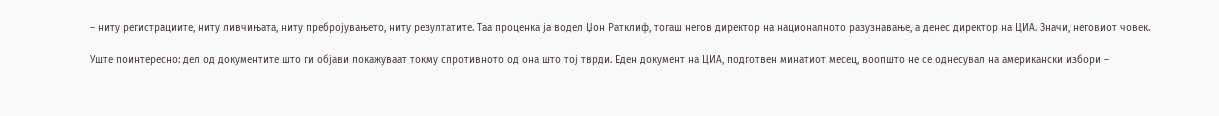– ниту регистрациите, ниту ливчињата, ниту пребројувањето, ниту резултатите. Таа проценка ја водел Џон Ратклиф, тогаш негов директор на националното разузнавање, а денес директор на ЦИА. Значи, неговиот човек.

Уште поинтересно: дел од документите што ги објави покажуваат токму спротивното од она што тој тврди. Еден документ на ЦИА, подготвен минатиот месец, воопшто не се однесувал на американски избори –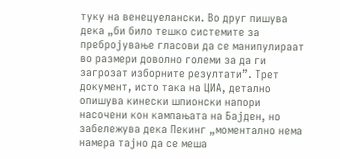туку на венецуелански. Во друг пишува дека „би било тешко системите за пребројување гласови да се манипулираат во размери доволно големи за да ги загрозат изборните резултати”. Трет документ, исто така на ЦИА, детално опишува кинески шпионски напори насочени кон кампањата на Бајден, но забележува дека Пекинг „моментално нема намера тајно да се меша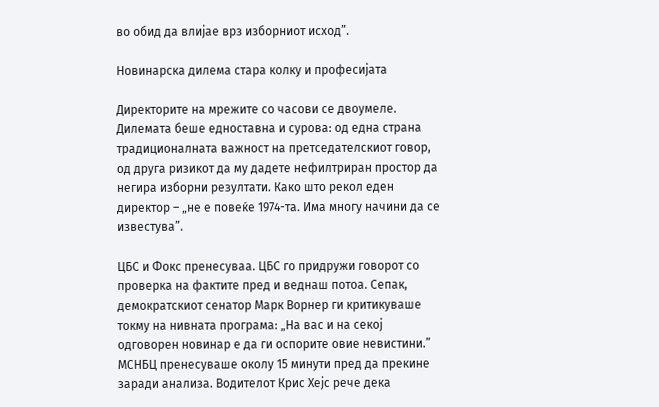во обид да влијае врз изборниот исход”.

Новинарска дилема стара колку и професијата

Директорите на мрежите со часови се двоумеле. Дилемата беше едноставна и сурова: од една страна традиционалната важност на претседателскиот говор, од друга ризикот да му дадете нефилтриран простор да негира изборни резултати. Како што рекол еден директор – „не е повеќе 1974-та. Има многу начини да се известува”.

ЦБС и Фокс пренесуваа. ЦБС го придружи говорот со проверка на фактите пред и веднаш потоа. Сепак, демократскиот сенатор Марк Ворнер ги критикуваше токму на нивната програма: „На вас и на секој одговорен новинар е да ги оспорите овие невистини.” МСНБЦ пренесуваше околу 15 минути пред да прекине заради анализа. Водителот Крис Хејс рече дека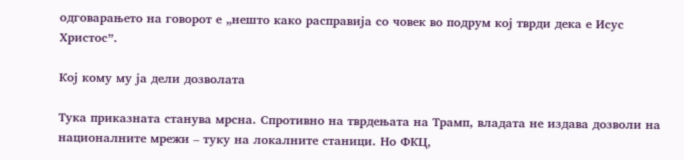одговарањето на говорот е „нешто како расправија со човек во подрум кој тврди дека е Исус Христос”.

Кој кому му ја дели дозволата

Тука приказната станува мрсна. Спротивно на тврдењата на Трамп, владата не издава дозволи на националните мрежи – туку на локалните станици. Но ФКЦ,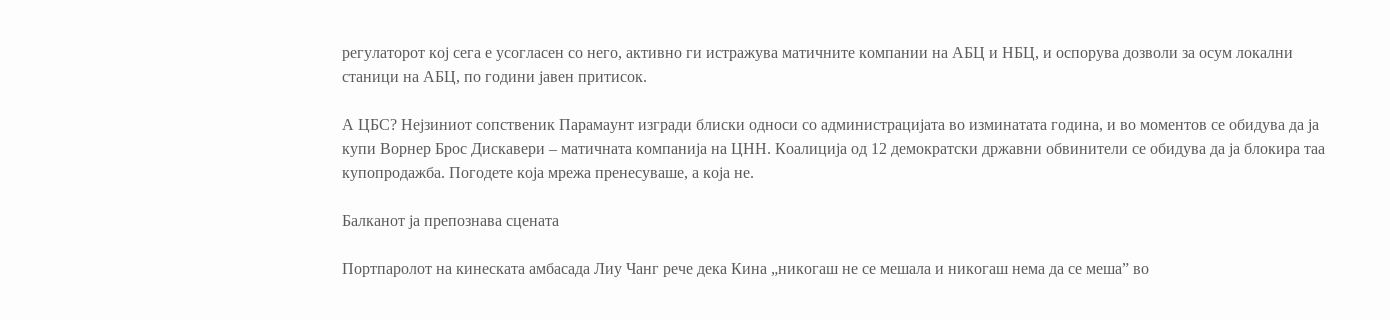регулаторот кој сега е усогласен со него, активно ги истражува матичните компании на АБЦ и НБЦ, и оспорува дозволи за осум локални станици на АБЦ, по години јавен притисок.

А ЦБС? Нејзиниот сопственик Парамаунт изгради блиски односи со администрацијата во изминатата година, и во моментов се обидува да ја купи Ворнер Брос Дискавери – матичната компанија на ЦНН. Коалиција од 12 демократски државни обвинители се обидува да ја блокира таа купопродажба. Погодете која мрежа пренесуваше, а која не.

Балканот ја препознава сцената

Портпаролот на кинеската амбасада Лиу Чанг рече дека Кина „никогаш не се мешала и никогаш нема да се меша” во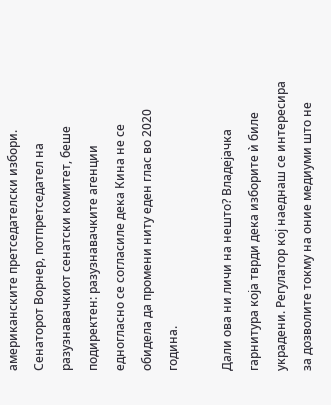американските претседателски избори. Сенаторот Ворнер, потпретседател на разузнавачкиот сенатски комитет, беше подиректен: разузнавачките агенции едногласно се согласиле дека Кина не се обидела да промени ниту еден глас во 2020 година.

Дали ова ни личи на нешто? Владејачка гарнитура која тврди дека изборите ѝ биле украдени. Регулатор кој наеднаш се интересира за дозволите токму на оние медиуми што не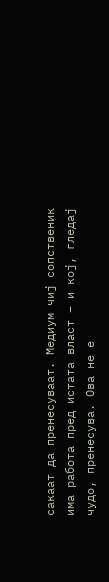сакаат да пренесуваат. Медиум чиј сопственик има работа пред истата власт – и кој, гледај чудо, пренесува. Ова не е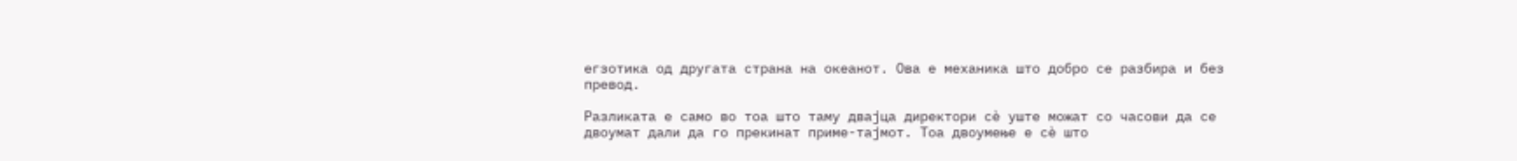егзотика од другата страна на океанот. Ова е механика што добро се разбира и без превод.

Разликата е само во тоа што таму двајца директори сè уште можат со часови да се двоумат дали да го прекинат приме-тајмот. Тоа двоумење е сè што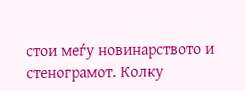стои меѓу новинарството и стенограмот. Колку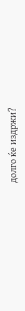долго ќе издржи?